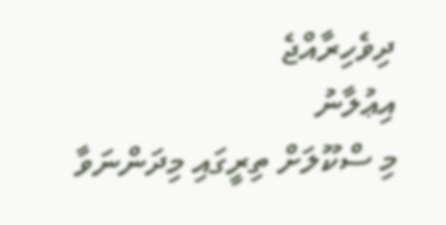ދިވެހިރާއްޖެ
އިޢުލާނު
މި ސްކޫލަށް ތިރީގައި މިދަންނަވާ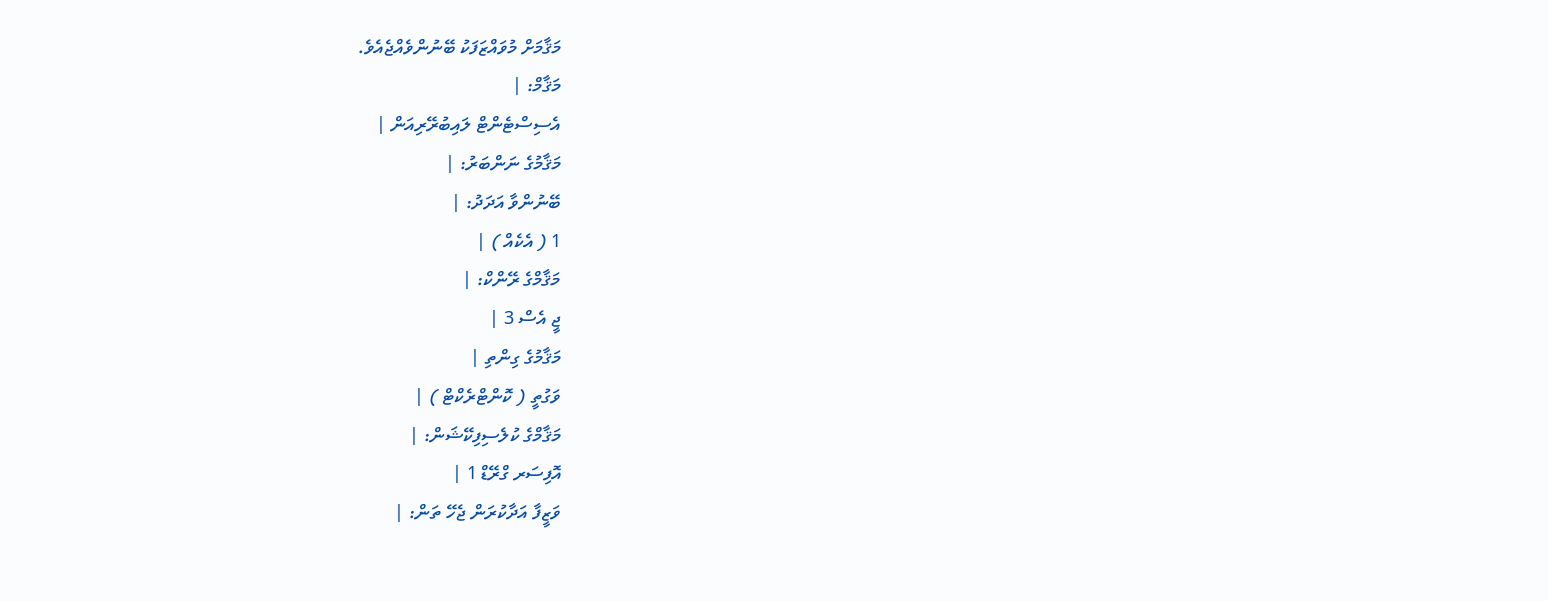މަޤާމަށް މުވައްޒަފަކު ބޭނުންވެއްޖެއެވެ.
މަޤާމް: |
އެސިސްޓެންޓް ލައިބުރޭރިއަން |
މަޤާމުގެ ނަންބަރު: |
ބޭނުންވާ އަދަދު: |
1 ( އެކެއް ) |
މަޤާމްގެ ރޭންކް: |
ޖީ އެސް 3 |
މަޤާމުގެ ގިންތި |
ވަގުތީ ( ކޮންޓްރެކްޓް ) |
މަޤާމްގެ ކުލެސިފިކޭޝަން: |
އޮފިސަރ ގްރޭޑް 1 |
ވަޒީފާ އަދާކުރަން ޖެހޭ ތަން: |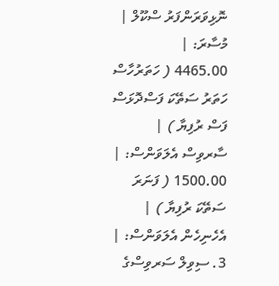ނޮޅިވަރަންފަރު ސްކޫލް |
މުސާރަ: |
4465.00 ( ހަތަރުހާސް ހަތަރު ސަތޭކަ ފަސްދޮޅަސް ފަސް ރުފިޔާ ) |
ސާރވިސް އެލަވަންސް: |
1500.00 ( ފަނަރަ ސަތޭކަ ރުފިޔާ ) |
އެހެނިހެން އެލަވަންސް: |
3. ސިވިލް ސަރވިސްގެ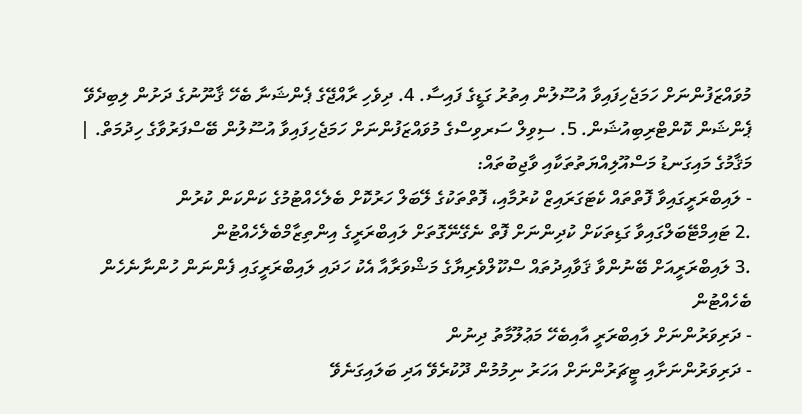މުވައްޒަފުންނަށް ހަމަޖެހިފައިވާ އުސޫލުން އިތުރު ގަޑީގެ ފައިސާ. 4. ދިވެހި ރާއްޖޭގެ ޕެންޝަނާ ބެހޭ ޤާނޫނުގެ ދަށުން ލިބިދެވޭ ޕެންޝަން ކޮންޓްރިބިއުޝަން. 5. ސިވިލް ސަރވިސްގެ މުވައްޒަފުންނަށް ހަމަޖެހިފައިވާ އުސޫލުން ބޭސްފަރުވާގެ ހިދުމަތް. |
މަޤާމުގެ މައިގަނޑު މަސްއޫލިއްޔަތުތަކާއި ވާޖިބުތައް:
- ލައިބްރަރީގައިވާ ފޮތްތައް ކެޓަގަރައިޒް ކުރުމާއި، ފޮތްތަކުގެ ލޭބަލް ހަރުކޮށް ބެލެހެއްޓުމުގެ ކަންކަން ކުރުން
.2 ޓައިމްޓޭބަލްގައިވާ ގަޑިތަކަށް ކުދިންނަށް ފޮތް ނެގޭނޭގޮތަށް ލައިބްރަރީގެ އިންތިޒާމްބެލެހެއްޓުން
.3 ލައިބްރަރީއަށް ބޭނުންވާ ޤަވާއިދުތައް ސްކޫލްވެރިޔާގެ މަޝްވަރާއާ އެކު ހަދައި ލައިބްރަރީގައި ފެންނަން ހުންނާނެހެން ބެހެއްޓުން
- ދަރިވަރުންނަށް ލައިބްރަރީ އާއިބެހޭ މަޢުލޫމާތު ދިނުން
- ދަރިވަރުންނަށާއި ޓީޗަރުންނަށް އަހަރު ނިމުމުން ދޫކުރެވޭ އަދި ބަލައިގަނެވޭ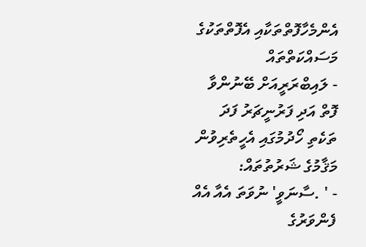އެންމެހާފޮތްތަކާއި އެފޮތްތަކުގެ މަސައްކަތްތައް
- ލައިބްރަރީއަށް ބޭނުންވާ ފޮތް އަދި ފަރުނީޗަރު ފަދަ ތަކެތި ހޯދުމުގައި އެހީތެރިވުން
މަޤާމުގެ ޝަރުތުތައް:
- ' .ސާނަވީ' ނުވަތަ އެއާ އެއް ފެންވަރުގެ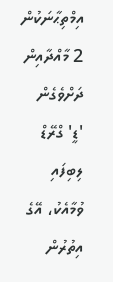އިމްތިޙާނަކުން 2 މާއްދާއިން ދަށްވެގެން 'ޑީ' ގްރޭޑް ލިބިފައި ވުމާއެކު، އޭގެ
އިތުރުން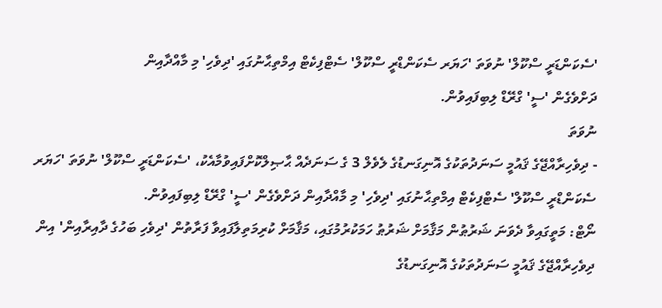'ސެކަންޑަރީ ސްކޫލް' ނުވަތަ 'ހަޔަރ ސެކަންޑްރީ ސްކޫލް' ސެޓްފިކެޓް އިމްތިޙާނުގައި 'ދިވެހި' މި މާއްދާއިން
ދަށްވެގެން 'ސީ' ގްރޭޑް ލިބިފައިވުން.
ނުވަތަ
- ދިވެހިރާއްޖޭގެ ޤައުމީ ސަނަދުތަކުގެ އޮނިގަނޑުގެ ލެވެލް 3 ގެ ސަނަދެއް ޙާޞިލްކޮށްފައިވުމާއެކު، 'ސެކަންޑަރީ ސްކޫލް' ނުވަތަ 'ހަޔަރ ސެކަންޑްރީ ސްކޫލް' ސެޓްފިކެޓް އިމްތިޙާނުގައި 'ދިވެހި' މި މާއްދާއިން ދަށްވެގެން 'ސީ' ގްރޭޑް ލިބިފައިވުން.
ނޯޓް: މަތީގައިވާ ދެވަނަ ޝަރުޠުން މަޤާމަށް ޝަރުޠު ހަމަކުރުމުގައި، މަޤާމަށް ކުރިމަތިލާފައިވާ ފަރާތުން 'ދިވެހި ބަހުގެ ދާއިރާއިން' އިން ދިވެހިރާއްޖޭގެ ޤައުމީ ސަނަދުތަކުގެ އޮނިގަނޑުގެ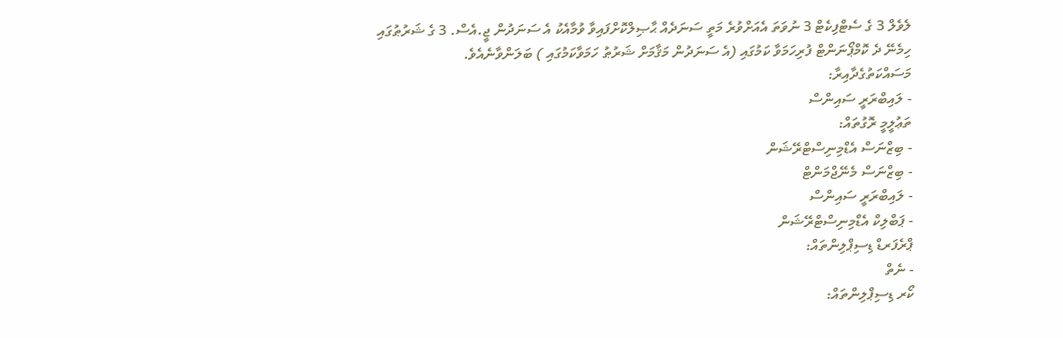ލެވެލް 3 ގެ ސެޓްފިކެޓް 3 ނުވަތަ އެއަށްވުރެ މަތީ ސަނަދެއް ޙާޞިލްކޮށްފައިވާ ވުމާއެކު އެ ސަނަދުން ޖީ.އެސް. 3 ގެ ޝަރުޠުގައި ހިމެނޭ ދެ ކޮމްޕޯނަންޓް ފުރިހަމަވާ ކަމުގައި (އެ ސަނަދުން މަޤާމަށް ޝަރުޠު ހަމަވާކަމުގައި ) ބަލަންވާނެއެވެ.
މަސައްކަތުގެދާއިރާ:
- ލައިބްރަރީ ސައިންސް
ތަޢުލީމީ ރޮގުތައް:
- ބިޒްނަސް އެޑްމިނިސްޓްރޭޝަން
- ބިޒްނަސް މެނޭޖްމަންޓް
- ލައިބްރަރީ ސައިންސް
- ޕަބްލިކް އެޑްމިނިސްޓްރޭޝަން
ޕްރެފަރޑް ޑިސިޕްލިންތައް:
- ނެތް
ކޯރ ޑިސިޕްލިންތައް: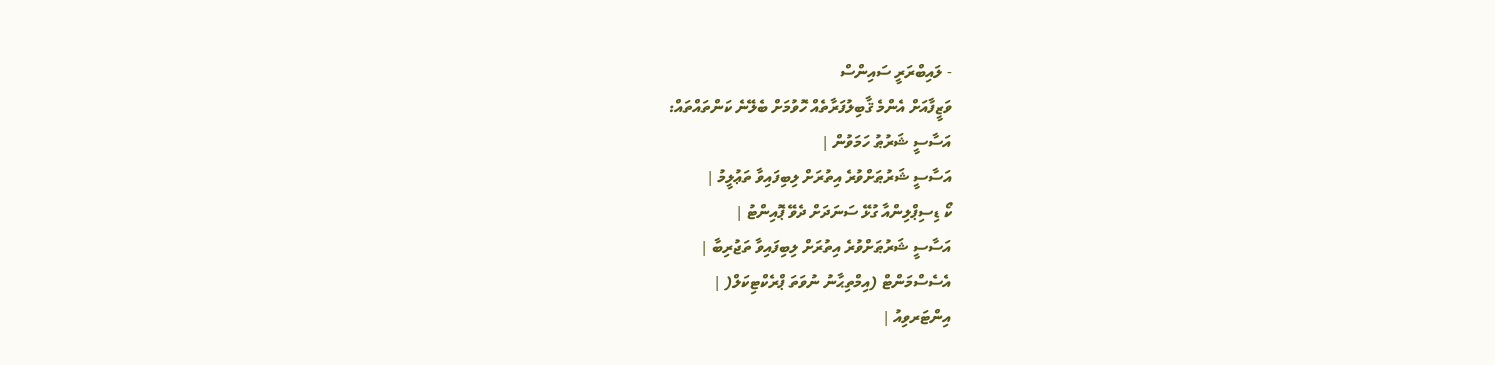- ލައިބްރަރީ ސައިންސް
ވަޒީފާއަށް އެންމެ ޤާބިލުފަރާތެއް ހޮވުމަށް ބެލޭނެ ކަންތައްތައް:
އަސާސީ ޝަރުޠު ހަމަވުން |
އަސާސީ ޝަރުޠަށްވުރެ އިތުރަށް ލިބިފައިވާ ތަޢުލީމު |
ކޯ ޑިސިޕްލިންއާ ގުޅޭ ސަނަދަށް ދެވޭ ޕޮއިންޓު |
އަސާސީ ޝަރުޠަށްވުރެ އިތުރަށް ލިބިފައިވާ ތަޖުރިބާ |
އެސެސްމަންޓް (އިމްތިޙާނު ނުވަތަ ޕްރެކްޓިކަލް( |
އިންޓަރވިއު |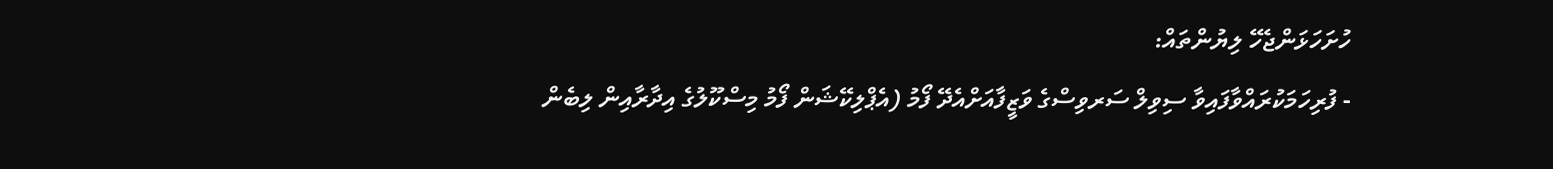ހުށަހަޅަންޖެހޭ ލިޔުންތައް:
- ފުރިހަމަކުރައްވާފައިވާ ސިވިލް ސަރވިސްގެ ވަޒީފާއަށްއެދޭ ފޯމު (އެޕްލިކޭޝަން ފޯމު މިސްކޫލުގެ އިދާރާއިން ލިބެން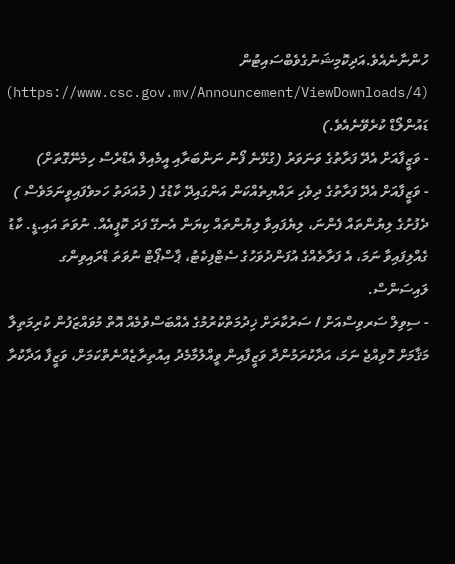ހުންނާނެއެވެ.އަދިކޮމިޝަނުގެވެބްސައިޓުން (https://www.csc.gov.mv/Announcement/ViewDownloads/4) ޑައުންލޯޑް ކުރެވޭނެއެވެ.)
- ވަޒީފާއަށް އެދޭ ފަރާތުގެ ވަނަވަރު (ގުޅޭނެ ފޯނު ނަންބަރާއި އީމެއިލް އެޑްރެސް ހިމެނޭގޮތަށް)
- ވަޒީފާއަށް އެދޭ ފަރާތުގެ ދިވެހި ރައްޔިތެއްކަން އަންގައިދޭ ކާޑުގެ ( މުއަދަތު ހަމވެފައިވީނަމަވެސް ) ދެފުށުގެ ލިޔުންތައް ފެންނަ، ލިޔެފައިވާ ލިޔުންތައް ކިޔަން އެނގޭ ފަދަ ކޮޕީއެއް. ނުވަތަ އައި.ޑީ. ކާޑު ގެއްލިފައިވާ ނަމަ، އެ ފަރާތެއްގެ އުފަންދުވަހުގެ ސެޓްފިކެޓު، ޕާސްޕޯޓް ނުވަތަ ޑްރައިވިންގ ލައިސަންސް.
- ސިވިލް ސަރވިސްއަށް / ސަރުކާރަށް ޚިދުމަތްކުރުމުގެ އެއްބަސްވުމެއް އޮތް މުވައްޒަފުން ކުރިމަތިލާ މަޤާމަށް ހޮވިއްޖެ ނަމަ، އަދާކުރަމުންދާ ވަޒީފާއިން ވީއްލުމާމެދު އިއުތިރާޒެއްނެތްކަމަށް، ވަޒީފާ އަދާކުރާ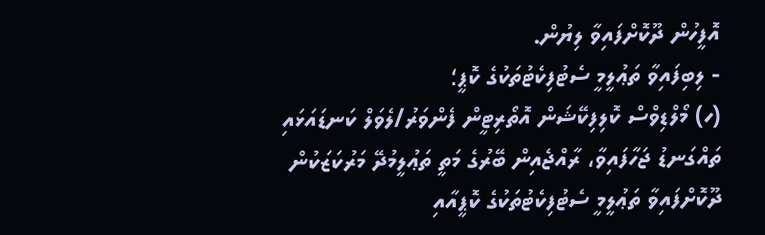އޮފީހުން ދޫކޮށްފައިވާ ލިޔުން.
- ލިބިފައިވާ ތަޢުލީމީ ސެޓުފިކެޓުތަކުގެ ކޮޕީ؛
(ހ) މޯލްޑިވްސް ކޮލިފިކޭޝަން އޮތޯރިޓީން ފެންވަރު/ލެވަލް ކަނޑައަޅައި ތައްގަނޑު ޖަހާފައިވާ، ރާއްޖެއިން ބޭރުގެ މަތީ ތަޢުލީމުދޭ މަރުކަޒަކުން ދޫކޮށްފައިވާ ތަޢުލީމީ ސެޓުފިކެޓުތަކުގެ ކޮޕީއާއި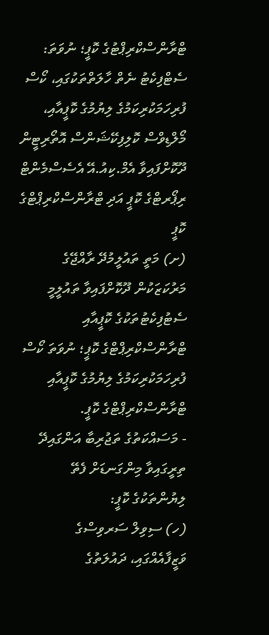ޓްރާންސްކްރިޕްޓުގެ ކޮޕީ؛ ނުވަތަ: ސެޓްފިކެޓު ނެތް ހާލަތްތަކުގައި، ކޯސް ފުރިހަމަކުރިކަމުގެ ލިޔުމުގެ ކޮޕީއާއި، މޯލްޑިވްސް ކޮލިފިކޭޝަންސް އޮތޯރިޓީން ދޫކޮށްފައިވާ އެމް.ކިއު.އޭ އެސެސްމެންޓް ރިޕޯރޓްގެ ކޮޕީ އަދި ޓްރާންސްކްރިޕްޓްގެ ކޮޕީ
(ށ) މަތީ ތައުލީމުދޭ ރާއްޖޭގެ މަރުކަޒަކުން ދޫކޮށްފައިވާ ތައުލީމީ ސެޓުފިކެޓުތަކުގެ ކޮޕީއާއި ޓްރާންސްކްރިޕްޓްގެ ކޮޕީ؛ ނުވަތަ ކޯސް ފުރިހަމަކުރިކަމުގެ ލިޔުމުގެ ކޮޕީއާއި ޓްރާންސްކްރިޕްޓްގެ ކޮޕީ.
- މަސައްކަތުގެ ތަޖުރިބާ އަންގައިދޭ ތިރީގައިވާ މިންގަނޑަށް ފެތޭ ލިޔުންތަކުގެ ކޮޕީ:
(ހ) ސިވިލް ސަރވިސްގެ ވަޒީފާއެއްގައި، ދައުލަތުގެ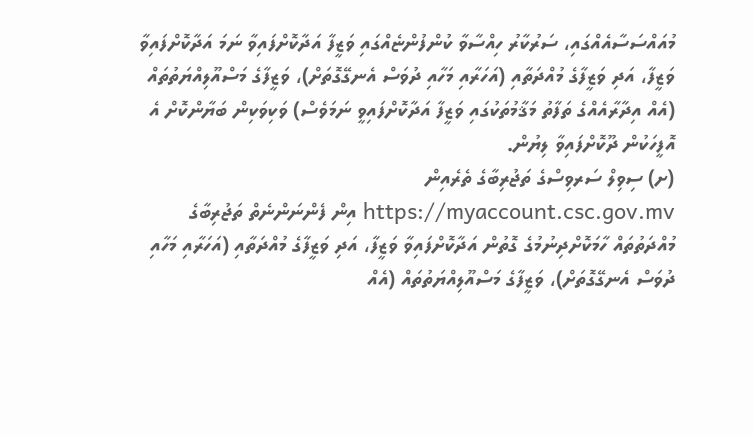މުއައްސަސާއެއްގައި، ސަރުކާރު ހިއްސާވާ ކުންފުންޏެއްގައި ވަޒީފާ އަދާކޮށްފައިވާ ނަމަ އަދާކޮށްފައިވާ ވަޒީފާ، އަދި ވަޒީފާގެ މުއްދަތާއި (އަހަރާއި މަހާއި ދުވަސް އެނގޭގޮތަށް)، ވަޒީފާގެ މަސްއޫލިއްޔަތުތައް (އެއް އިދާރާއެއްގެ ތަފާތު މަޤާމުތަކުގައި ވަޒީފާ އަދާކޮށްފައިވީ ނަމަވެސް) ވަކިވަކިން ބަޔާންކޮށް އެ އޮފީހަކުން ދޫކޮށްފައިވާ ލިޔުން.
(ށ) ސިވިލް ސަރވިސްގެ ތަޖުރިބާގެ ތެރެއިން https://myaccount.csc.gov.mv އިން ފެންނަންނެތް ތަޖުރިބާގެ މުއްދަތުތައް ހާމަކޮށްދިނުމުގެ ގޮތުން އަދާކޮށްފައިވާ ވަޒީފާ، އަދި ވަޒީފާގެ މުއްދަތާއި (އަހަރާއި މަހާއި ދުވަސް އެނގޭގޮތަށް)، ވަޒީފާގެ މަސްއޫލިއްޔަތުތައް (އެއް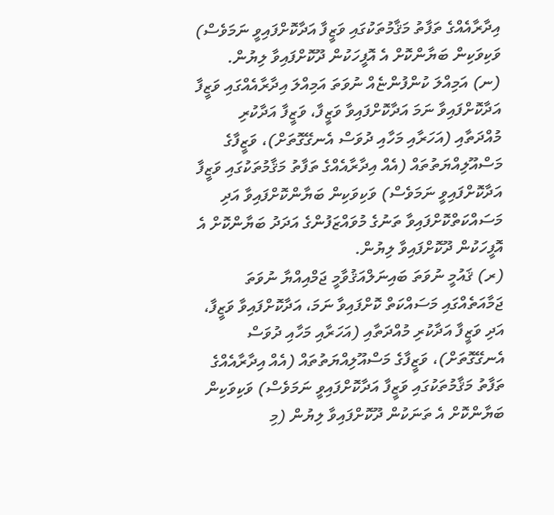އިދާރާއެއްގެ ތަފާތު މަޤާމުތަކުގައި ވަޒީފާ އަދާކޮށްފައިވީ ނަމަވެސް) ވަކިވަކިން ބަޔާންކޮށް އެ އޮފީހަކުން ދޫކޮށްފައިވާ ލިޔުން.
(ނ) އަމިއްލަ ކުންފުންޏެއް ނުވަތަ އަމިއްލަ އިދާރާއެއްގައި ވަޒީފާ އަދާކޮށްފައިވާ ނަމަ އަދާކޮށްފައިވާ ވަޒީފާ، ވަޒީފާ އަދާކުރި މުއްދަތާއި (އަހަރާއި މަހާއި ދުވަސް އެނގޭގޮތަށް)، ވަޒީފާގެ މަސްއޫލިއްޔަތުތައް (އެއް އިދާރާއެއްގެ ތަފާތު މަޤާމުތަކުގައި ވަޒީފާ އަދާކޮށްފައިވީ ނަމަވެސް) ވަކިވަކިން ބަޔާންކޮށްފައިވާ އަދި މަސައްކަތްކޮށްފައިވާ ތަނުގެ މުވައްޒަފުންގެ އަދަދު ބަޔާންކޮށް އެ އޮފީހަކުން ދޫކޮށްފައިވާ ލިޔުން.
(ރ) ޤައުމީ ނުވަތަ ބައިނަލްއަޤުވާމީ ޖަމްއިއްޔާ ނުވަތަ ޖަމާއަތެއްގައި މަސައްކަތް ކޮށްފައިވާ ނަމަ، އަދާކޮށްފައިވާ ވަޒީފާ، އަދި ވަޒީފާ އަދާކުރި މުއްދަތާއި (އަހަރާއި މަހާއި ދުވަސް އެނގޭގޮތަށް)، ވަޒީފާގެ މަސްއޫލިއްޔަތުތައް (އެއް އިދާރާއެއްގެ ތަފާތު މަޤާމުތަކުގައި ވަޒީފާ އަދާކޮށްފައިވީ ނަމަވެސް) ވަކިވަކިން ބަޔާންކޮށް އެ ތަނަކުން ދޫކޮށްފައިވާ ލިޔުން (މި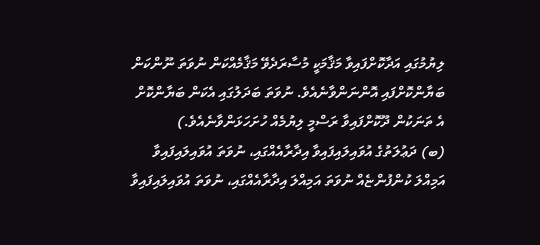ލިޔުމުގައި އަދާކޮށްފައިވާ މަޤާމަކީ މުސާރަދެވޭ މަޤާމެއްކަން ނުވަތަ ނޫންކަން ބަޔާންކޮށްފައި އޮންނަންވާނެއެވެ. ނުވަތަ ބަދަލުގައި އެކަން ބަޔާންކޮށް އެ ތަނަކުން ދޫކޮށްފައިވާ ރަސްމީ ލިޔުމެއް ހުށަހަޅަންވާނެއެވެ.)
(ބ) ދަޢުލަތުގެ އުވައިލައިފައިވާ އިދާރާއެއްގައި، ނުވަތަ އުވައިލައިފައިވާ އަމިއްލަ ކުންފުންޏެއް ނުވަތަ އަމިއްލަ އިދާރާއެއްގައި، ނުވަތަ އުވައިލައިފައިވާ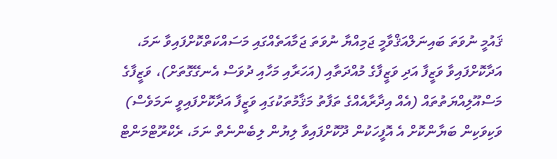ޤައުމީ ނުވަތަ ބައިނަލްއަޤްވާމީ ޖަމިއްޔާ ނުވަތަ ޖަމާއަތެއްގައި މަސައްކަތްކޮށްފައިވާ ނަމަ، އަދާކޮށްފައިވާ ވަޒީފާ އަދި ވަޒީފާގެ މުއްދަތާއި (އަހަރާއި މަހާއި ދުވަސް އެނގޭގޮތަށް)، ވަޒީފާގެ މަސްއޫލިއްޔަތުތައް (އެއް އިދާރާއެއްގެ ތަފާތު މަޤާމުތަކުގައި ވަޒީފާ އަދާކޮށްފައިވީ ނަމަވެސް) ވަކިވަކިން ބަޔާންކޮށް އެ އޮފީހަކުން ދޫކޮށްފައިވާ ލިޔުން ލިބެންނެތް ނަމަ، ރެކްރޫޓްމަންޓް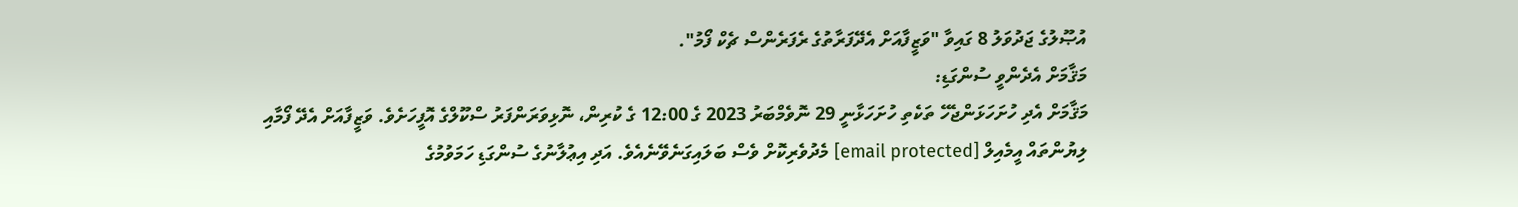އުޞޫލުގެ ޖަދުވަލު 8 ގައިވާ "ވަޒީފާއަށް އެދޭފަރާތުގެ ރެފަރެންސް ޗެކް ފޯމު".
މަޤާމަށް އެދެންވީ ސުންގަޑި:
މަޤާމަށް އެދި ހުށަހަޅަންޖެހޭ ތަކެތި ހުށަހަޅާނީ 29 ނޮވެމްބަރު 2023 ގެ 12:00 ގެ ކުރިން، ނޮޅިވަރަންފަރު ސްކޫލްގެ އޮފީހަށެވެ. ވަޒީފާއަށް އެދޭ ފޯމާއި ލިޔުންތައް އީމެއިލް [email protected] މެދުވެރިކޮށް ވެސް ބަލައިގަނެވޭނެއެވެ. އަދި އިޢުލާނުގެ ސުންގަޑި ހަމަވުމުގެ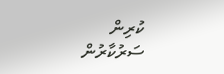ކުރިން ސަރުކާރުން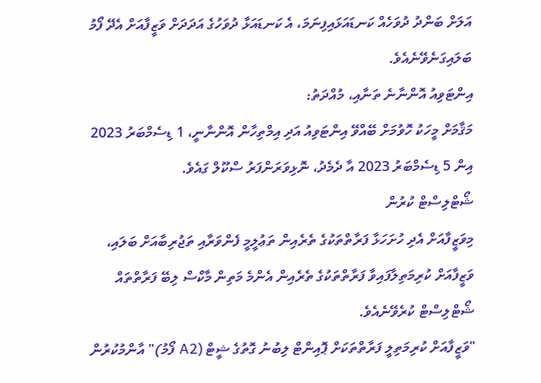އަލަށް ބަންދު ދުވަހެއް ކަނޑައަޅައިފިނަމަ، އެ ކަނޑައަޅާ ދުވަހުގެ އަދަދަށް ވަޒީފާއަށް އެދޭ ފޯމު ބަލައިގަނެވޭނެއެވެ.
އިންޓަވިއު އޮންނާނެ ތަނާއި، މުއްދަތު:
މަޤާމަށް މީހަކު ހޮވުމަށް ބޭއްވޭ އިންޓަވިއު އަދި އިމްތިހާން އޮންނާނީ، 1 ޑިސެމްބަރު 2023 އިން 5 ޑިސެމްބަރު 2023 އާ ދެމެދު، ނޮޅިވަރަންފަރު ސްކޫލް ގައެވެ.
ޝޯޓްލިސްޓް ކުރުން
މިވަޒީފާއަށް އެދި ހުށަހަޅާ ފަރާތްތަކުގެ ތެރެއިން ތަޢުލީމީ ފެންވަރާއި ތަޖުރިބާއަށް ބަލައި، ވަޒީފާއަށް ކުރިމަތިލާފައިވާ ފަރާތްތަކުގެ ތެރެއިން އެންމެ މަތިން މާކްސް ލިބޭ ފަރާތްތައް ޝޯޓްލިސްޓް ކުރެވޭނެއެވެ.
"ވަޒީފާއަށް ކުރިމަތިލީ ފަރާތްތަކަށް ޕޮއިންޓް ލިބުނު ގޮތުގެ ޝީޓް (A2 ފޯމު)" އާންމުކުރުން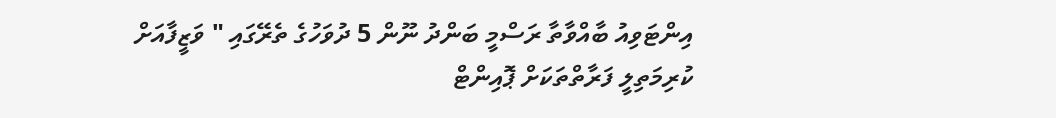އިންޓަވިއު ބާއްވާތާ ރަސްމީ ބަންދު ނޫން 5 ދުވަހުގެ ތެރޭގައި " ވަޒީފާއަށް ކުރިމަތިލީ ފަރާތްތަކަށް ޕޮއިންޓް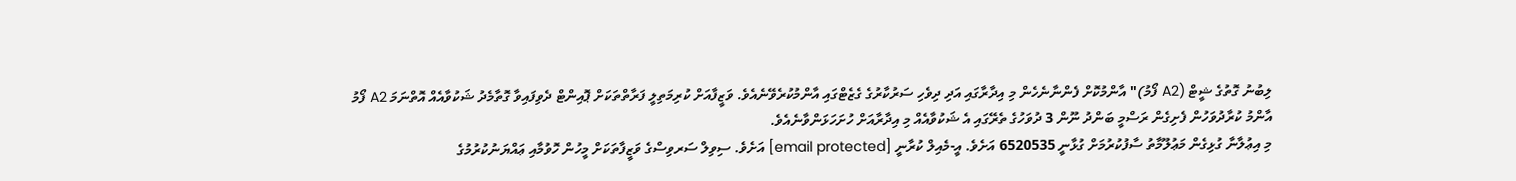ލިބުނު ގޮތުގެ ޝީޓް (A2 ފޯމު)" އާންމުކޮށް ފެންނާނެހެން މި އިދާރާގައި އަދި ދިވެހި ސަރުކާރުގެ ގެޒެޓްގައި އާންމުކުރެވޭނެއެވެ. ވަޒީފާއަށް ކުރިމަތިލީ ފަރާތްތަކަށް ޕޮއިންޓް ދެވިފައިވާ ގޮތާމެދު ޝަކުވާއެއް އޮތްނަމަ A2 ފޯމު އާންމު ކުރާދުވަހުން ފެށިގެން ރަސްމީ ބަންދު ނޫން 3 ދުވަހުގެ ތެރޭގައި އެ ޝަކުވާއެއް މި އިދާރާއަށް ހުށަހަޅަންވާނެއެވެ.
މި އިޢުލާނާ ގުޅިގެން މަޢުލޫމާތު ސާފުކުރުމަށް ގުޅާނީ 6520535 އަށެވެ. އީ-މެއިލް ކުރާނީ [email protected] އަށެވެ. ސިވިލް ސަރވިސްގެ ވަޒީފާތަކަށް މީހުން ހޮވުމާއި ޢައްޔަނުކުރުމުގެ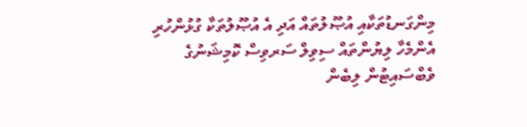މިންގަނޑުތަކާއި އުޞޫލުތައް އަދި އެ އުޞޫލުތަކާ ގުޅުންހުރި އެންމެހާ ލިޔުންތައް ސިވިލް ސަރވިސް ކޮމިޝަނުގެ ވެބްސައިޓުން ލިބެން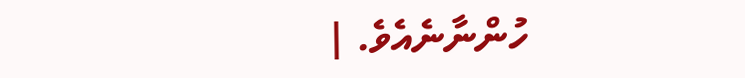ހުންނާނެއެވެ. |